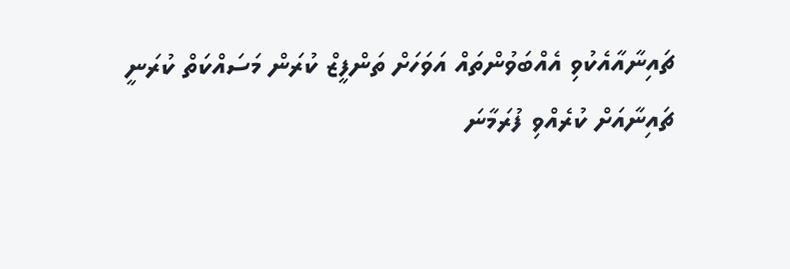ޗައިނާއާއެކުވި އެއްބަވުންތައް އަވަހަށް ތަންފީޒް ކުރަން މަސައްކަތް ކުރަނީ
ޗައިނާއަށް ކުރެއްވި ފުރަމާނަ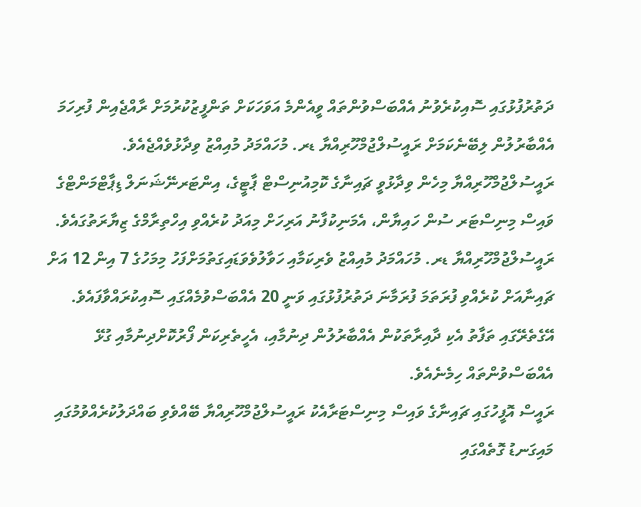ދަތުރުފުޅުގައި ސޮއިކުރެވުނު އެއްބަސްވުންތައް ވީއެންމެ އަވަހަކަށް ތަންފީޒުކުރުމަށް ރާއްޖެއިން ފުރިހަމަ އެއްބާރުލުން ލިބޭނެކަމަށް ރައީސުލްޖުމްހޫރިއްޔާ ޑރ. މުހައްމަދު މުއިއްޒު ވިދާޅުވެއްޖެއެވެ.
ރައީސުލްޖުމްހޫރިއްޔާ މިހެން ވިދާޅުވީ ޗައިނާގެ ކޮމިއުނިސްޓް ޕާޓީގެ، އިންޓަރނޭޝަނަލް ޑިޕާޓްމަންޓްގެ ވައިސް މިނިސްޓަރ ސުން ހައިޔާން، އެމަނިކުފާނު އަރިހަށް މިއަދު ކުރެއްވި އިހްތިރާމްގެ ޒިޔާރަތުގައެވެ.
ރައީސުލްޖުމްހޫރިއްޔާ ޑރ. މުހައްމަދު މުއިއްޒު ވެރިކަމާއި ހަވާލުވެވަޑައިގަތުމަށްފަހު މިމަހުގެ 7 އިން 12 އަށް ޗައިނާއަށް ކުރެއްވި ފުރަތަމަ ފުރަމާނަ ދަތުރުފުޅުގައި ވަނީ 20 އެއްބަސްވުމެއްގައި ސޮއިކުރައްވާފައެވެ. އޭގެތެރޭގައި ތަފާތު އެކި ދާއިރާތަކުން އެއްބާރުލުން ދިނުމާއި، އެހީތެރިކަން ފޯރުކޮށްދިނުމާއި ގުޅޭ އެއްބަސްވުންތައް ހިމެނެއެވެ.
ރައީސް އޮފީހުގައި ޗައިނާގެ ވައިސް މިނިސްޓަރާއެކު ރައީސުލްޖުމްހޫރިއްޔާ ބޭއްވެވި ބައްދަލުކުރެއްވުމުގައި މައިގަނޑު ގޮތެއްގައި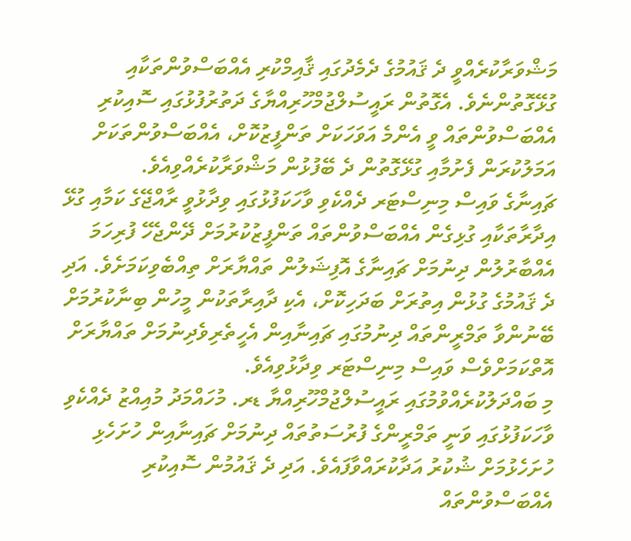މަޝްވަރާކުރެއްވީ ދެ ޤައުމުގެ ދެމެދުގައި ޤާއިމްކުރި އެއްބަސްވުންތަކާއި ގުޅޭގޮތުންނެވެ. އެގޮތުން ރައީސުލްޖުމްހޫރިއްޔާގެ ދަތުރުފުޅުގައި ސޮއިކުރި އެއްބަސްވުންތައް ވީ އެންމެ އަވަހަކަށް ތަންފީޒުކޮށް، އެއްބަސްވުންތަކަށް އަމަލުކުރަން ފެށުމާއި ގުޅޭގޮތުން ދެ ބޭފުޅުން މަޝްވަރާކުރެއްވިއެވެ.
ޗައިނާގެ ވައިސް މިނިސްޓަރ ދެއްކެވި ވާހަކަފުޅުގައި ވިދާޅުވީ ރާއްޖޭގެ ކަމާއި ގުޅޭ އިދާރާތަކާއި ގުޅިގެން އެއްބަސްވުންތައް ތަންފީޒުކުރުމަށް ދޭންޖެހޭ ފުރިހަމަ އެއްބާރުލުން ދިނުމަށް ޗައިނާގެ އޮފިޝަލުން ތައްޔާރަށް ތިއްބެވިކަމަށެވެ. އަދި ދެ ޤައުމުގެ ގުޅުން އިތުރަށް ބަދަހިކޮށް، އެކި ދާއިރާތަކުން މީހުން ބިނާކުރުމަށް ބޭނުންވާ ތަމްރީންތައް ދިނުމުގައި ޗައިނާއިން އެހީތެރިވެދިނުމަށް ތައްޔާރަށް އޮތްކަމަށްވެސް ވައިސް މިނިސްޓަރ ވިދާޅުވިއެވެ.
މި ބައްދަލުކުރެއްވުމުގައި ރައީސުލްޖުމްހޫރިއްޔާ ޑރ. މުހައްމަދު މުއިއްޒު ދެއްކެވި ވާހަކަފުޅުގައި ވަނީ ތަމްރީންގެ ފުރުސަތުތައް ދިނުމަށް ޗައިނާއިން ހުށަހެޅި ހުށަހެޅުމަށް ޝުކުރު އަދާކުރައްވާފައެވެ. އަދި ދެ ޤައުމުން ސޮއިކުރި އެއްބަސްވުންތައް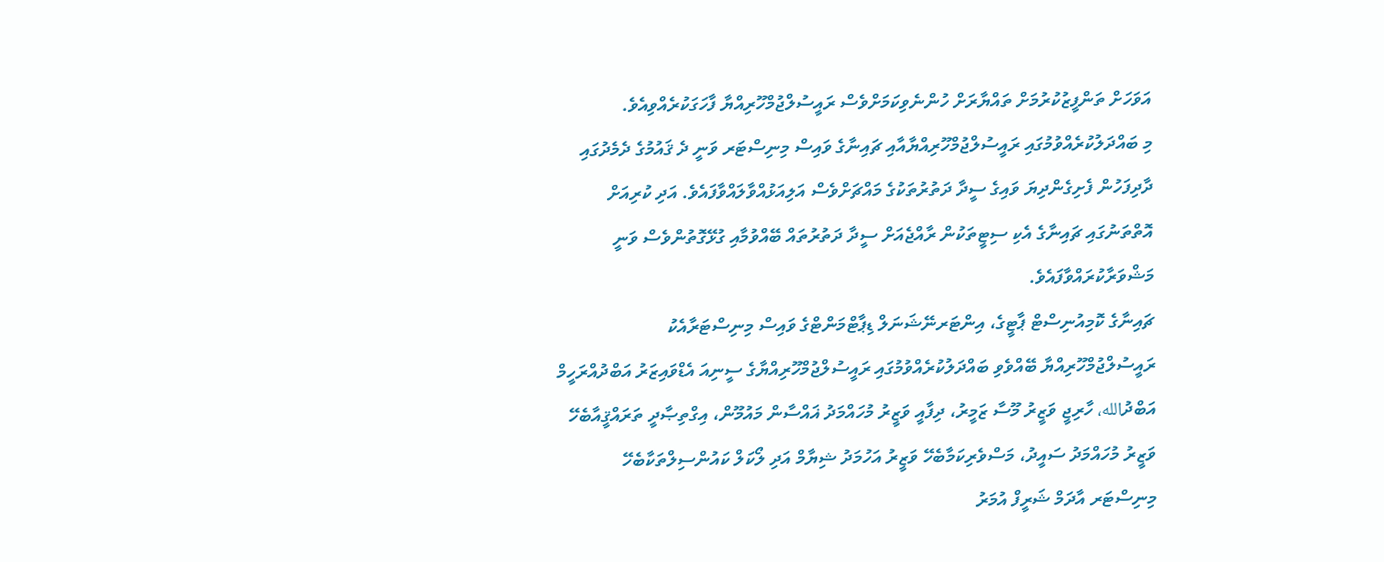އަވަހަށް ތަންފީޒުކުރުމަށް ތައްޔާރަށް ހުންނެވިކަމަށްވެސް ރައީސުލްޖުމްހޫރިއްޔާ ފާހަގަކުރެއްވިއެވެ.
މި ބައްދަލުކުރެއްވުމުގައި ރައީސުލްޖުމްހޫރިއްޔާއާއި ޗައިނާގެ ވައިސް މިނިސްޓަރ ވަނީ ދެ ޤައުމުގެ ދެމެދުގައި ދާދިފަހުން ފެށިގެންދިޔަ ވައިގެ ސީދާ ދަތުރުތަކުގެ މައްޗަށްވެސް އަލިއަޅުއްވާލައްވާފައެވެ. އަދި ކުރިއަށް އޮތްތަނުގައި ޗައިނާގެ އެކި ސިޓީތަކުން ރާއްޖެއަށް ސީދާ ދަތުރުތައް ބޭއްވުމާއި ގުޅޭގޮތުންވެސް ވަނީ މަޝްވަރާކުރައްވާފައެވެ.
ޗައިނާގެ ކޮމިއުނިސްޓް ޕާޓީގެ، އިންޓަރނޭޝަނަލް ޑިޕާޓްމަންޓްގެ ވައިސް މިނިސްޓަރާއެކު ރައީސުލްޖުމްހޫރިއްޔާ ބޭއްވެވި ބައްދަލުކުރެއްވުމުގައި ރައީސުލްޖުމްހޫރިއްޔާގެ ސީނިއަ އެޑްވައިޒަރު އަބްދުއްރަހީމް އަބްދުالله، ހާރިޖީ ވަޒީރު މޫސާ ޒަމީރު، ދިފާއީ ވަޒީރު މުހައްމަދު ޣައްސާން މައުމޫން، އިގްތިޞާދީ ތަރައްޤީއާބެހޭ ވަޒީރު މުހައްމަދު ސައީދު، މަސްވެރިކަމާބެހޭ ވަޒީރު އަހުމަދު ޝިޔާމް އަދި ލޯކަލް ކައުންސިލްތަކާބެހޭ މިނިސްޓަރ އާދަމް ޝަރީފް އުމަރު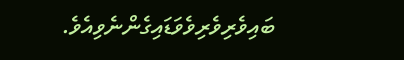ބައިވެރިވެރިވެވަޑައިގެންނެވިއެވެ.